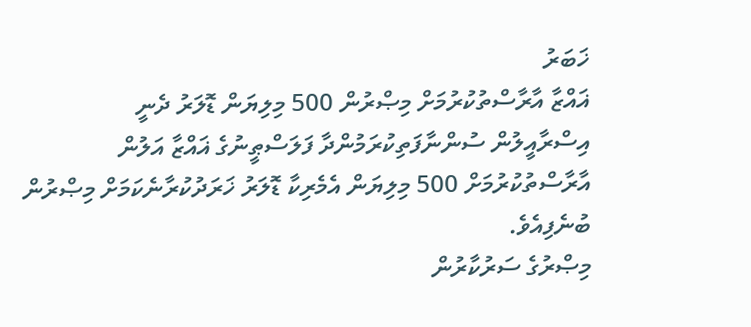ޚަބަރު
ޣައްޒާ އާރާސްތުކުރުމަށް މިޞްރުން 500 މިލިޔަން ޑޮލަރު ދެނީ
އިސްރާއީލުން ސުންނާފަތިކުރަމުންދާ ފަލަސްޠީނުގެ ޣައްޒާ އަލުން އާރާސްތުކުރުމަށް 500 މިލިޔަން އެމެރިކާ ޑޮލަރު ޚަރަދުކުރާނެކަމަށް މިޞްރުން ބުނެފިއެވެ.
މިޞްރުގެ ސަރުކާރުން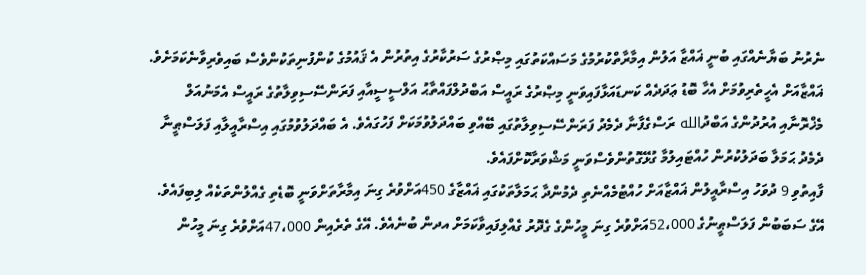ނެރުނު ބަޔާނެއްގައި ބުނީ ޣައްޒާ އަލުން އިމާރާތްކުރުމުގެ މަސައްކަތުގައި މިޞްރުގެ ސަރުކާރުގެ އިތުރުން އެ ޤައުމުގެ ކުންފުނިތަކުންވެސް ބައިވެރިވާނެކަމަށެވެ. ޣައްޒާއަށް އެހީތެރިވުމަށް އެހާ ބޮޑު ޢަދަދެއް ކަނޑައަޅާފައިވަނީ މިޞްރުގެ ރައީސް އަބްދުލްފައްތާޙު އަލްސީސީއާއި ފަރަންސޭސިވިލާތުގެ ރައީސް އެމަނުއަލް މެޚްރޮނާއި އުރުދުންގެ އަބްދުالله ރަސްގެފާނާ ދެމެދު ފަރަންސޭސިވިލާތުގައި ބޭއްވި ބައްދަލުވުމަކަށް ފަހުގައެވެ. އެ ބައްދަލުވުމުގައި އިސްރާއީލާއި ފަލަސްޠީނާ ދެމެދު ޙަމަލާ ބަދަލުކުރުން ހުއްޓައިލުމާ ގުޅޭގޮތުންވެސްވަނީ މަޝްވަރާކޮށްފައެވެ.
ފާއިތުވި 9 ދުވަހު އިސްރާއީލުން ޣައްޒާއަށް ހުއްޓުމެއްނެތި ދެމުންދާ ޙަމަލާތަކުގައި ޣައްޒާގެ 450އަށްވުރެ ގިނަ އިމާރާތަށްވަނީ ބޮޑެތި ގެއްލުންތަކެއް ލިބިފައެވެ. އޭގެ ސަބަބުން ފަލަސްޠީނުގެ 52،000އަށްވުރެ ގިނަ މީހުންގެ ގެދޮރު ގެއްލިފައިވާކަމަށް އދން ބުނެއެވެ. އޭގެ ތެރެއިން 47،000އަށްވުރެ ގިނަ މީހުން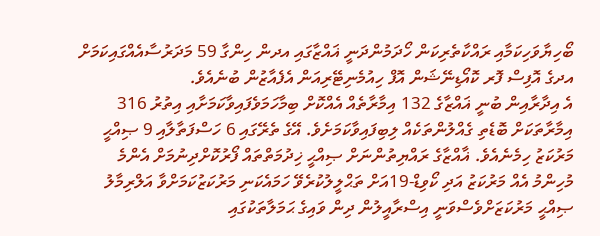ބޯހިޔާވަހިކަމާއި ރައްކާތެރިކަން ހޯދަމުންދަނީ ޣައްޒާގައި އދން ހިންގާ 59 މަދަރުސާއެއްގައިކަމަށް އދގެ އޮފިސް ފޮރ ކޮއޯޑިނޭޝަން އޮފް ހިއުމެނިޓޭރިއަން އެފެއާޒުން ބުނެއެވެ.
އެ އިދާރާއިން ބުނީ ޣައްޒާގެ 132 އިމާރާތެއް އެއްކޮށް ބިމާހަމަވެފައިވާކަމަށާއި އިތުރު 316 އިމާރާތަކަށް ބޮޑެތި ގެއްލުންތަކެއް ލިބިފައިވާކަމަށެވެ. އޭގެ ތެރޭގައި 6 ހަސްފަތާލާއި 9 ޞިއްޙީ މަރުކަޒު ހިމެނެއެވެ. ޣާއްޒާގެ ރައްޔިތުންނަށް ޞިއްޙީ ޚިދުމަތްތައް ފޯރުކޮށްދިނުމަށް އެންމެ މުހިންމު އެއް މަރުކަޒު އަދި ކޯވިޑް-19އަށް ތަޙްލީލުކުރެވޭ ހަމައެކަނި މަރުކަޒުކަމަށްވާ އަލްރިމާލު ޞިއްޙީ މަރުކަޒަށްވެސްވަނީ އިސްރާއީލުން ދިން ވައިގެ ޙަމަލާތަކުގައި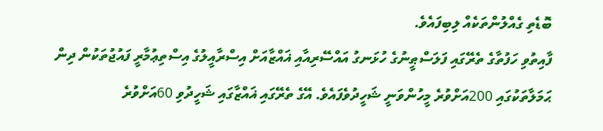ބޮޑެތި ގެއްލުންތަކެއް ލިބިފައެވެ.
ފާއިތުވި ހަފުތާގެ ތެރޭގައި ފަލަސްޠީނުގެ ހުޅަނގު އައްސޭރިއާއި ޣައްޒާއަށް އިސްރާއީލުގެ އިސްތިޢުމާރީ ފައުޖުތަކުން ދިން ޙަމަލާތަކުގައި 200އަށްވުރެ މީހުންވަނީ ޝަހީދުވެފައެވެ. އޭގެ ތެރޭގައި ޣައްޒާގައި ޝަހީދުވި 60އަށްވުރެ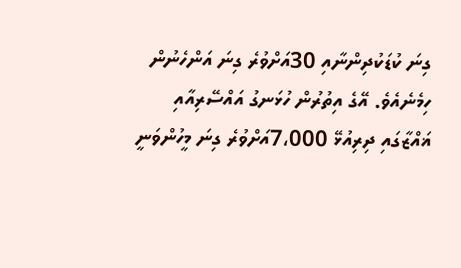ގިނަ ކުޑަކުދިންނާއި 30އަށްވުރެ ގިނަ އަންހެނުން ހިމެނެއެވެ. އޭގެ އިތުރުން ހުޅަނގު އައްސޭރިއާއި ޣައްޒާގައި ދިރިއުޅޭ 7،000އަށްވުރެ ގިނަ މީހުންވަނީ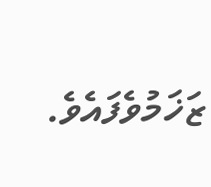ޒަޚަމުވެފައެވެ.